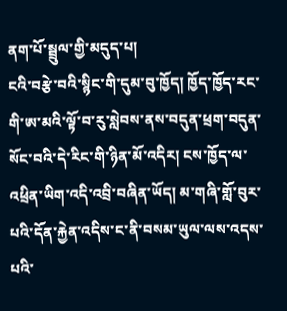ནག་པོ་སྦྲུལ་གྱི་མདུད་པ།
ངའི་བརྩེ་བའི་སྙིང་གི་དུམ་བུ་ཁྱོད། ཁྱོད་ཁྱོད་རང་གི་ཨ་མའི་ལྟོ་བ་རུ་སླེབས་ནས་བདུན་ཕྲག་བདུན་སོང་བའི་དེ་རིང་གི་ཉིན་མོ་འདིར། ངས་ཁྱོད་ལ་འཕྲིན་ཡིག་འདི་འབྲི་བཞིན་ཡོད། མ་གཞི་གློ་བུར་པའི་དོན་རྐྱེན་འདིས་ང་ནི་བསམ་ཡུལ་ལས་འདས་པའི་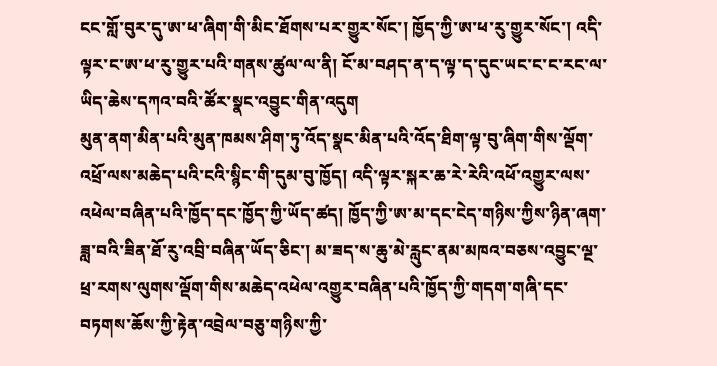ངང་གློ་བུར་དུ་ཨ་ཕ་ཞིག་གི་མིང་ཐོགས་པར་གྱུར་སོང་། ཁྱོད་ཀྱི་ཨ་ཕ་རུ་གྱུར་སོང་། འདི་ལྟར་ང་ཨ་ཕ་རུ་གྱུར་པའི་གནས་ཚུལ་ལ་ནི། ངོ་མ་བཤད་ན་ད་ལྟ་ད་དུང་ཡང་ང་ང་རང་ལ་ཡིད་ཆེས་དཀའ་བའི་ཚོར་སྣང་འབྱུང་གིན་འདུག
མུན་ནག་མིན་པའི་མུན་ཁམས་ཤིག་ཏུ་འོད་སྣང་མིན་པའི་འོད་ཐིག་ལྟ་བུ་ཞིག་གིས་ལྡོག་འཕྲོ་ལས་མཆེད་པའི་ངའི་སྙིང་གི་དུམ་བུ་ཁྱོད། འདི་ལྟར་སྐར་ཆ་རེ་རེའི་འཕོ་འགྱུར་ལས་འཕེལ་བཞིན་པའི་ཁྱོད་དང་ཁྱོད་ཀྱི་ཡོད་ཚད། ཁྱོད་ཀྱི་ཨ་མ་དང་ངེད་གཉིས་ཀྱིས་ཉིན་ཞག་ཟླ་བའི་ཟིན་ཐོ་རུ་འབྲི་བཞིན་ཡོད་ཅིང་། མ་ཟད་ས་ཆུ་མེ་རླུང་ནམ་མཁའ་བཅས་འབྱུང་ལྔ་ཕྲ་རགས་ལུགས་ལྡོག་གིས་མཆེད་འཕེལ་འགྱུར་བཞིན་པའི་ཁྱོད་ཀྱི་གདག་གཞི་དང་བཏགས་ཆོས་ཀྱི་རྟེན་འབྲེལ་བཅུ་གཉིས་ཀྱི་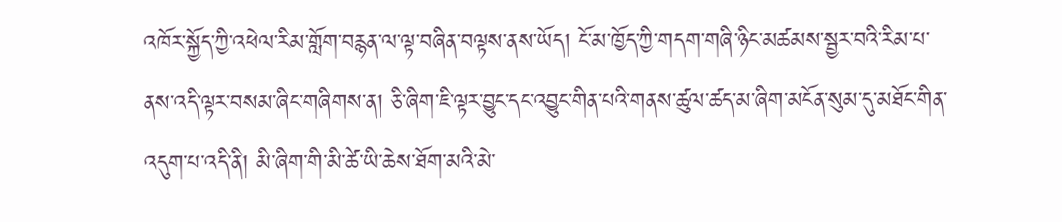འཁོར་སྐྱོད་ཀྱི་འཕེལ་རིམ་གློག་བརྙན་ལ་ལྟ་བཞིན་བལྟས་ནས་ཡོད། ངོ་མ་ཁྱོད་ཀྱི་གདག་གཞི་ཉིང་མཚམས་སྦྱར་བའི་རིམ་པ་ནས་འདི་ལྟར་བསམ་ཞིང་གཞིགས་ན། ཅི་ཞིག་ཇི་ལྟར་བྱུང་དང་འབྱུང་གིན་པའི་གནས་ཚུལ་ཚད་མ་ཞིག་མངོན་སུམ་དུ་མཐོང་གིན་འདུག་པ་འདི་ནི། མི་ཞིག་གི་མི་ཚེ་ཡི་ཆེས་ཐོག་མའི་མེ་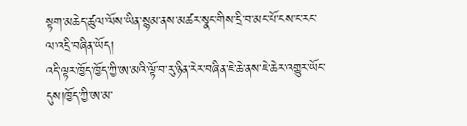སྟག་མཆེད་ཚུལ་ལོས་ཡིན་སྙམ་ནས་མཚར་སྣང་གིས་དྲི་བ་མང་པོ་ངས་ང་རང་ལ་འདྲི་བཞིན་ཡོད།
འདི་ལྟར་ཁྱོད་ཁྱོད་ཀྱི་ཨ་མའི་ལྟོ་བ་རུ་ཉིན་རེར་བཞིན་ཇེ་ཆེ་ནས་ཇེ་ཆེར་འགྱུར་ཡོང་དུས།ཁྱོད་ཀྱི་ཨ་མ་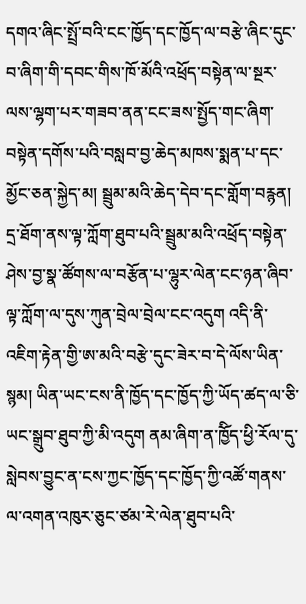དགའ་ཞིང་སྤྲོ་བའི་ངང་ཁྱོད་དང་ཁྱོད་ལ་བརྩེ་ཞིང་དུང་བ་ཞིག་གི་དབང་གིས་ཁོ་མོའི་འཕྲོད་བསྟེན་ལ་སྔར་ལས་ལྷག་པར་གཟབ་ནན་ངང་ཟས་སྤྱོད་གང་ཞིག་བསྟེན་དགོས་པའི་བསླབ་བྱ་ཆེད་མཁས་སྨན་པ་དང་མྱོང་ཅན་སྐྱེད་མ། སྦྲུམ་མའི་ཆེད་དེབ་དང་གློག་བརྙན། དྲ་ཐོག་ནས་ལྟ་ཀློག་ཐུབ་པའི་སྦྲུམ་མའི་འཕྲོད་བསྟེན་ཤེས་བྱ་སྣ་ཚོགས་ལ་བརྩོན་པ་ལྷུར་ལེན་ངང་ཉན་ཞིབ་ལྟ་ཀློག་ལ་དུས་ཀུན་བྲེལ་བྲེལ་ངང་འདུག འདི་ནི་འཇིག་རྟེན་གྱི་ཨ་མའི་བརྩེ་དུང་ཟེར་བ་དེ་ལོས་ཡིན་སྙམ། ཡིན་ཡང་ངས་ནི་ཁྱོད་དང་ཁྱོད་ཀྱི་ཡོད་ཚད་ལ་ཅི་ཡང་སྒྲུབ་ཐུབ་ཀྱི་མི་འདུག ནམ་ཞིག་ན་ཁྱོིད་ཕྱི་རོལ་དུ་སླེབས་བྱུང་ན་ངས་ཀྱང་ཁྱོད་དང་ཁྱོད་ཀྱི་འཚོ་གནས་ལ་འགན་འཁུར་ཅུང་ཙམ་རེ་ལེན་ཐུབ་པའི་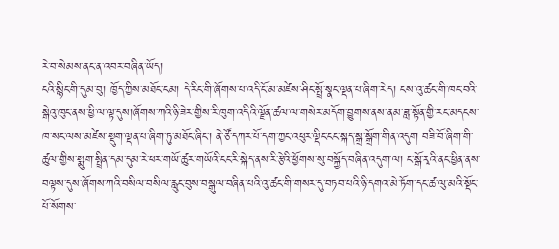རེ་བ་སེམས་ནང་ན་འབར་བཞིན་ཡོད།
ངའི་སྙིང་གི་དུམ་བུ། ཁྱོད་ཀྱིས་མཐོང་ངམ། དེ་རིང་གི་ཞོགས་པ་འདི་ངོ་མ་མཛེས་ཤིང་སྤྲོ་སྣང་ལྡན་པ་ཞིག་རེད། ངས་འུ་ཚང་གི་ཁང་བའི་སྒེའུ་ཁུང་ནས་ཕྱི་ལ་ལྟ་དུས།ཞོགས་ཀའི་ཉི་ཟེར་གྱིས་རི་ཁུག་འདིའི་ལྗོན་ཚལ་ལ་གསེར་མདོག་བྱུགས་ནས་ནམ་ཟླ་སྟོན་གྱི་རང་མདངས་ཁ་སང་ལས་མཛེས་སྡུག་ལྡན་པ་ཞིག་ཏུ་མཐོང་ཞིང་། ནེ་ཙོ་དཀར་པོ་དག་ཀྱང་འཕུར་ལྡིང་ངང་སྐད་སྒྲ་སྒྲོག་གིན་འདུག བཟི་བོ་ཞིག་གི་ཚུལ་གྱིས་སྨུག་སྤྲིན་དམ་དུམ་རེ་ཕར་གཡོ་ཚུར་གཡོའི་ངང་རི་སྐེད་ནས་རི་རྩེའི་ཕྱོགས་སུ་བསྐྱོད་བཞིན་འདུག་ལ། ང་སྒོ་རྭའི་ནང་ཕྱིན་ནས་བལྟས་དུས་ཞོགས་ཀའི་བསིལ་བསིལ་རླུང་བུས་བསྒུལ་བཞིན་པའི་འུ་ཚང་གི་གསར་དུ་བཏབ་པའི་ཉི་དགའ་མེ་ཏོག་དང་ཚ་ལུ་མའི་སྡོང་པོ་སོགས་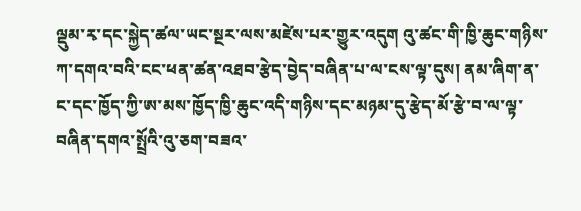ལྡུམ་རྭ་དང་སྐྱེད་ཚལ་ཡང་སྔར་ལས་མཛེས་པར་གྱུར་འདུག འུ་ཚང་གི་ཁྱི་ཆུང་གཉིས་ཀ་དགའ་བའི་ངང་ཕན་ཚན་འཐབ་རྩེད་བྱེད་བཞིན་པ་ལ་ངས་ལྟ་དུས། ནམ་ཞིག་ན་ང་དང་ཁྱོད་ཀྱི་ཨ་མས་ཁྱོད་ཁྱི་ཆུང་འདི་གཉིས་དང་མཉམ་དུ་རྩེད་མོ་རྩེ་བ་ལ་ལྟ་བཞིན་དགའ་སྤྲོའི་འུ་ཅག་བཟའ་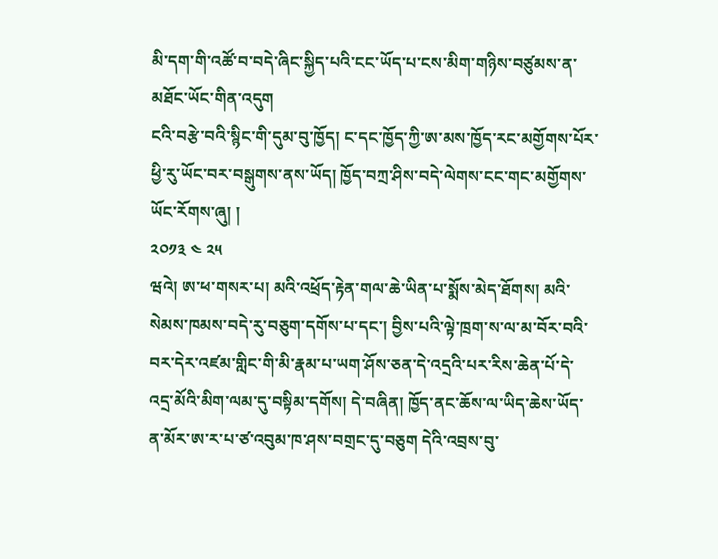མི་དག་གི་འཚོ་བ་བདེ་ཞིང་སྐྱིད་པའི་ངང་ཡོད་པ་ངས་མིག་གཉིས་བཙུམས་ན་མཐོང་ཡོང་གིན་འདུག
ངའི་བརྩེ་བའི་སྙིང་གི་དུམ་བུ་ཁྱོད། ང་དང་ཁྱོད་ཀྱི་ཨ་མས་ཁྱོད་རང་མགྱོགས་པོར་ཕྱི་རུ་ཡོང་བར་བསྒུགས་ནས་ཡོད། ཁྱོད་བཀྲ་ཤིས་བདེ་ལེགས་ངང་གང་མགྱོགས་ཡོང་རོགས་ཞུ། །
༢༠༡༣ ༤ ༢༥
ཝའེ། ཨ་ཕ་གསར་པ། མའི་འཕྲོད་རྟེན་གལ་ཆེ་ཡིན་པ་སྨོས་མེད་ཐོགས། མའི་སེམས་ཁམས་བདེ་རུ་བཅུག་དགོས་པ་དང་། བྱིས་པའི་ལྟེ་ཁྲག་ས་ལ་མ་བོར་བའི་བར་དེར་འཛམ་གླིང་གི་མི་རྣམ་པ་ཡག་ཤོས་ཅན་དེ་འདྲའི་པར་རིས་ཆེན་པོ་དེ་འདྲ་མོའི་མིག་ལམ་དུ་བསྟིམ་དགོས། དེ་བཞིན། ཁྱོད་ནང་ཆོས་ལ་ཡིད་ཆེས་ཡོད་ན་མོར་ཨ་ར་པ་ཙ་འབུམ་ཁ་ཤས་བགྲང་དུ་བཅུག དེའི་འབྲས་བུ་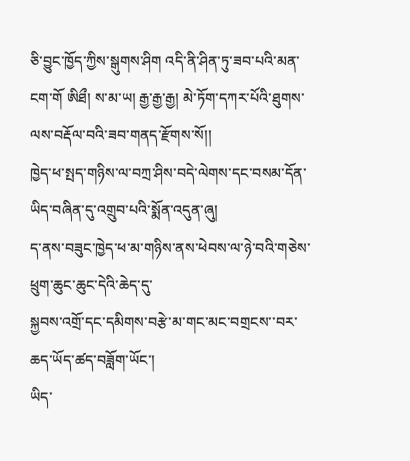ཅི་བྱུང་ཁྱོད་ཀྱིས་སྒུགས་ཤིག འདི་ནི་ཤིན་ཏུ་ཟབ་པའི་མན་ངག་གོ ཨིཐྀ། ས་མ་ཡ། རྒྱ་རྒྱ་རྒྱ། མེ་ཏོག་དཀར་པོའི་ཐུགས་ལས་བརྡོལ་བའི་ཟབ་གནད་རྫོགས་སོ།།
ཁྱེད་ཕ་སྤད་གཉིས་ལ་བཀྲ་ཤིས་བདེ་ལེགས་དང་བསམ་དོན་ཡིད་བཞིན་དུ་འགྲུབ་པའི་སྨོན་འདུན་ཞུ།
ད་ནས་བཟུང་ཁྱེད་ཕ་མ་གཉིས་ནས་ཕེབས་ལ་ཉེ་བའི་གཅེས་ཕྲུག་ཆུང་ཆུང་དེའི་ཆེད་དུ་
སྐྱབས་འགྲོ་དང་དམིགས་བརྩེ་མ་གང་མང་བགྲངས་་བར་ཆད་ཡོད་ཚད་བཟློག་ཡོང་།
ཡིད་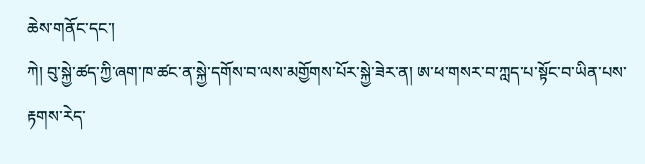ཆེས་གནོང་དང་།
ཀེ། བུ་སྐྱེ་ཚད་ཀྱི་ཞག་ཁ་ཚང་ན་སྐྱེ་དགོས་བ་ལས་མགྱོགས་པོར་སྐྱེ་ཟེར་ན། ཨ་ཕ་གསར་བ་ཀླད་པ་སྟོང་བ་ཡིན་པས་རྟགས་རེད་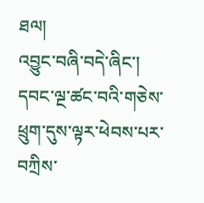ཐལ།
འབྱུང་བཞི་བདེ་ཞིང་། དབང་ལྔ་ཚང་བའི་གཅེས་ཕྲུག་དུས་ལྟར་ཕེབས་པར་བཀྲིས་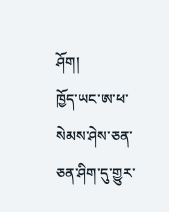ཤོག།
ཁྱོད་ཡང་ཨ་ཕ་སེམས་ཤེས་ཅན་ཅན་ཤིག་དུ་གྱུར་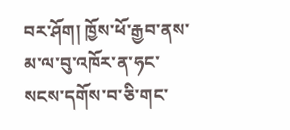བར་ཤོག། ཁྱོས་ཕོ་རྒྱབ་ནས་མ་ལ་བུ་འཁོར་ན་ཧང་སངས་དགོས་བ་ཅི་གང་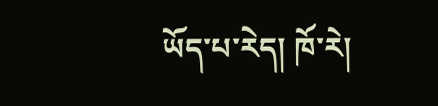ཡོད་པ་རེད། ཁོ་རེ།